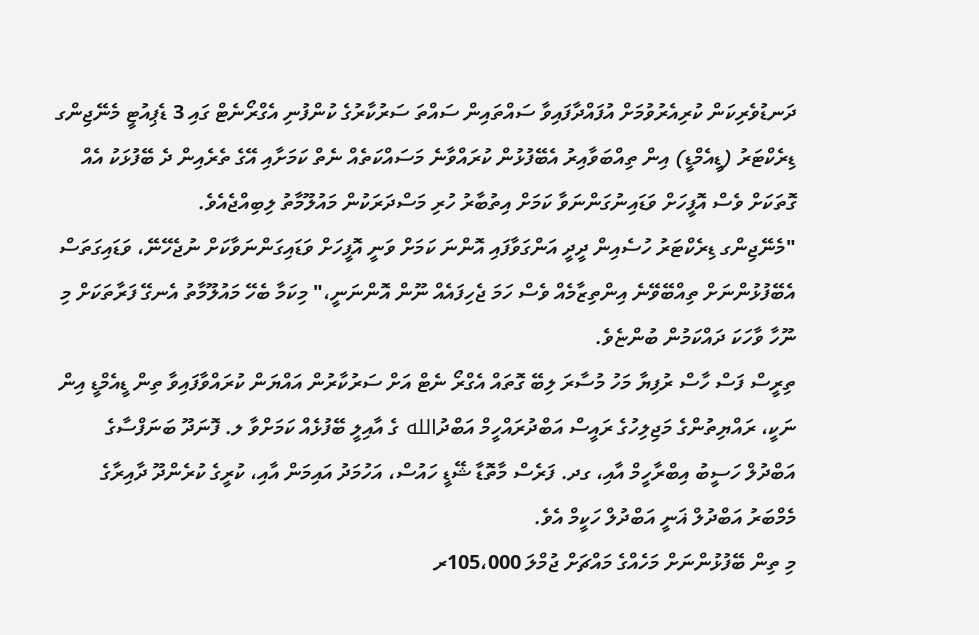ދަނޑުވެރިކަން ކުރިއެރުވުމަށް އުފައްދާފައިވާ ސައްތައިން ސައްތަ ސަރުކާރުގެ ކުންފުނި އެގްރޯނެޓް ގައި 3 ޑެޕިއުޓީ މެނޭޖިންގ ޑިރެކްޓަރު (ޑީއެމްޑީ) އިން ތިއްބަވާއިރު އެބޭފުޅުން ކުރައްވާނެ މަސައްކަތެއް ނެތް ކަމަށާއި އޭގެ ތެރެއިން ދެ ބޭފުޅަކު އެއް ގޮތަކަށް ވެސް އޮފީހަށް ވަޑައިނުގަންނަވާ ކަމަށް އިތުބާރު ހުރި މަސްދަރަކުން މައުލޫމާތު ލިބިއްޖެއެވެ.
"މެނޭޖިންގ ޑިރެކްޓަރު ހުސެއިން ދީދީ އަންގަވާފައި އޮންނަ ކަމަށް ވަނީ އޮފީހަށް ވަޑައިގަންނަވާކަށް ނުޖެހޭނޭ، ވަޑައިގަތަސް އެބޭފުޅުންނަށް ތިއްބޭވޭނެ އިންތިޒާމެއް ވެސް ހަމަ ޖެހިފައެއް ނޫން އޮންނަނީ،" މިކަމާ ބެހޭ މައުލޫމާތު އެނގޭ ފަރާތަކަށް މި ނޫހާ ވާހަކަ ދައްކަމުން ބުންޏެވެ.
ތިރީސް ފަސް ހާސް ރުފިޔާ މަހު މުސާރަ ލިބޭ ގޮތައް އެގްރޯ ނެޓް އަށް ސަރުކާރުން އައްޔަން ކުރައްވާފައިވާ ތިން ޑީއެމްޑީ އިން ނަކީ، ރައްޔިތުންގެ މަޖިލިހުގެ ރައީސް އަބްދުރައްހީމް އަބްދުالله ގެ އާއިލީ ބޭފުޅެއް ކަމަށްވާ ލ. ފޮނަދޫ ބަނަފްސާގެ އަބްދުލް ހަސީބު އިބްރާހީމް އާއި، ގދ. ފަރެސް މާތޮޑާ ޝޭޑީ ހައުސް، އަހުމަދު އައިމަން އާއި، ކުރީގެ ކުރެންދޫ ދާއިރާގެ މެމްބަރު އަބްދުލް ޣަނީ އަބްދުލް ހަކީމް އެވެ.
މި ތިން ބޭފުޅުންނަށް މަހެއްގެ މައްޗަށް ޖުމްލަ 105،000ރ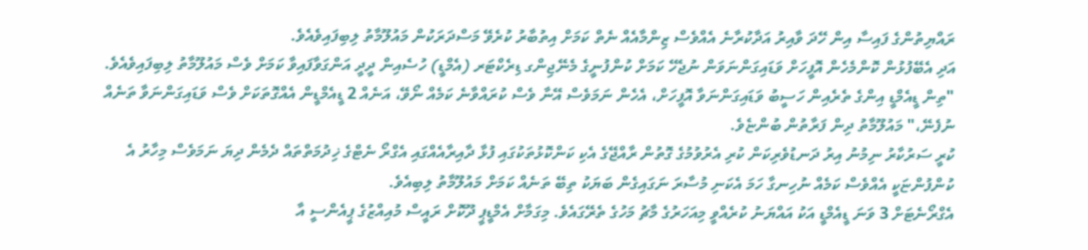ރައްޔިތުންގެ ފައިސާ އިން ހޭދަ ވާއިރު އަދާކުރާނެ އެއްވެސް ޒިންމާއެއް ނެތް ކަމަށް އިތުބާރު ކުރެވޭ މަސްދަރަކުން މައުލޫމާތު ލިބިފައިވެއެވެ.
އަދި އެބޭފުޅުން ކޮންމެހެން އޮފީހަށް ވަޑައިގަންނަވަން ނުޖެހޭ ކަމަށް ކުންފުނީގެ މެނޭޖިންގ ޑިރެކްޓަރ (އެމްޑީ) ހުސެއިން ދީދީ އަންގަވާފައިވާ ކަމަށް ވެސް މައުލޫމާތު ލިބިފައިވެއެވެ.
"ތިން ޑީއެމްޑީ އިންގެ ތެރެއިން ހަސީބު ވަޑައިގަންނަވާ އޮފީހަށް، އެހެން ނަމަވެސް އޭނާ ވެސް ކުރައްވާނެ ކަމެއް ނޯވޭ، އަނެއް 2 ޑީއެމްޑީން އެއްގޮތަކަށް ވެސް ވަޑައިގަންނަވާ ތަނެއް ނުފެނޭ،" މައުލޫމާތު ދިން ފަރާތުން ބުންޏެވެ.
ކުރީ ސަރުކާރު ނިމުނު އިރު ދަނޑުވެރިކަން ކުރި އެރުވުމުގެ ގޮތުން ރާއްޖޭގެ އެކި ކަންކޮޅުތަކުގައި ފުޅާ ދާއިރާއެއްގައި އެގްރޯ ނެޓްގެ ޚިދުމަތްތައް ދެމެން ދިޔަ ނަމަވެސް މިހާރު އެ ކުންފުންޏަކީ އެއްވެސް ކަމެއް ނުހިނގާ ހަމަ އެކަނި މުސާރަ ނަގައިގެން ބަޔަކު ތިބޭ ތަނެއް ކަމަށް މައުލޫމާތު ލިބިއެވެ.
އެގްރޯނެޓަށް 3 ވަނަ ޑީއެމްޑީ އަކު އައްޔަނު ކުރެއްވީ މިއަހަރުގެ މާޗު މަހުގެ ތެރޭގައެވެ. މިގަމާށް އެމްޑީޕީ ދޫކޮށް ރައީސް މުއިއްޒުގެ ޕީއެންސީ އާ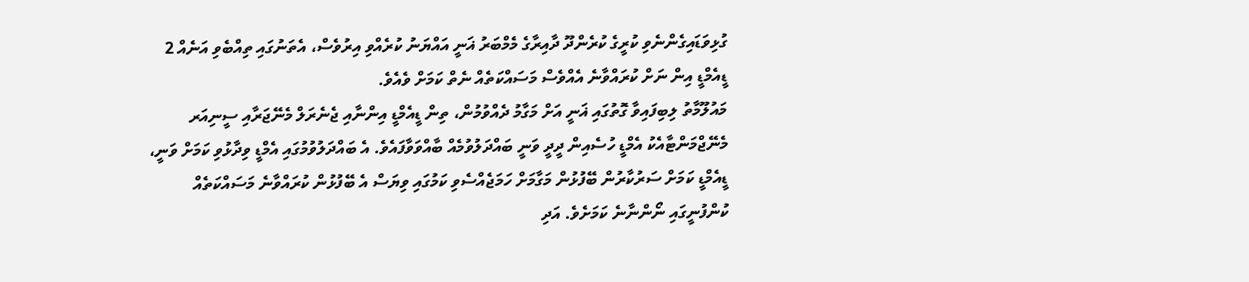ގުޅިވަޑައިގެންނެވި ކުރީގެ ކުރެންދޫ ދާއިރާގެ މެމްބަރު ޣަނީ އައްޔަނު ކުރެއްވި އިރުވެސް، އެތަނުގައި ތިއްބެވި އަނެއް 2 ޑީއެމްޑީ އިން ނަށް ކުރައްވާނެ އެއްވެސް މަސައްކަތެއް ނެތް ކަމަށް ވެއެވެ.
މައުލޫމާތު ލިބިފައިވާ ގޮތުގައި ޣަނީ އަށް މަގާމު ދެއްވުމުން، ތިން ޑީއެމްޑީ އިންނާއި ޖެނެރަލް މެނޭޖަރާއި ސީނިއަރ މެނޭޖްމަންޓާއެކު އެމްޑީ ހުސެއިން ދީދީ ވަނީ ބައްދަލުވުމެއް ބާއްވަވާފައެވެ. އެ ބައްދަލުވުމުގައި އެމްޑީ ވިދާޅުވި ކަމަށް ވަނީ، ޑީއެމްޑީ ކަމަށް ސަރުކާރުން ބޭފުޅުން މަގާމަށް ހަމަޖެއްސެވި ކަމުގައި ވިޔަސް އެ ބޭފުޅުން ކުރައްވާނެ މަސައްކަތެއް ކުންފުނީގައި ނޯންނާނެ ކަމަށެވެ. އަދި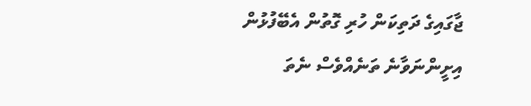ޖާގައިގެ ދަތިކަން ހުރި ގޮތުން އެބޭފުޅުން އިށީންނަވާނެ ތަނެއްވެސް ނެތަ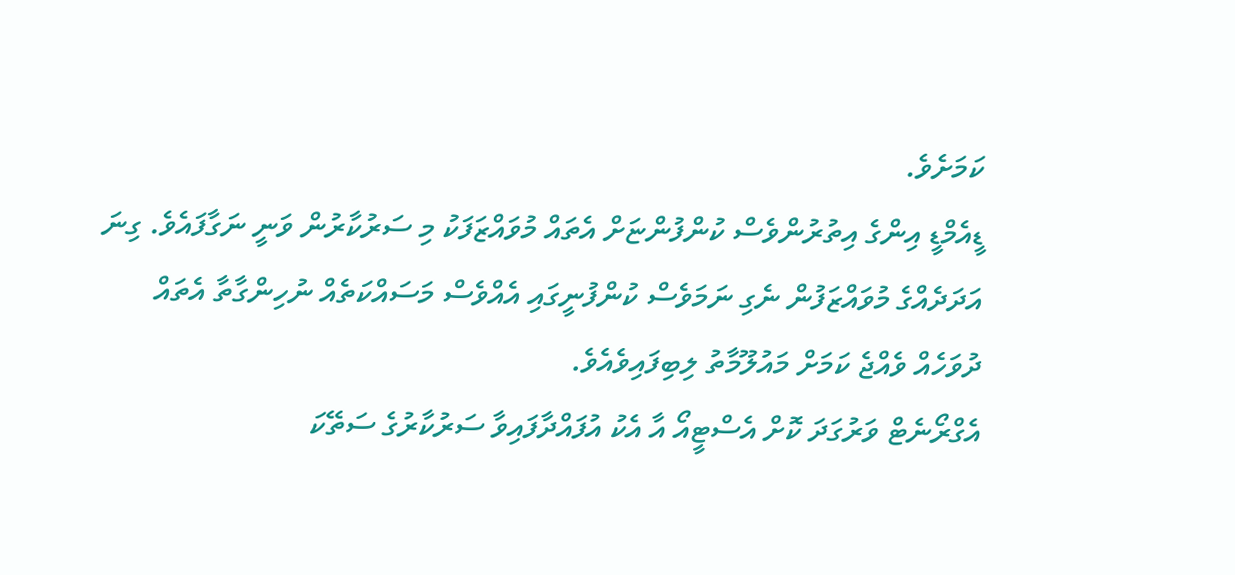ކަމަށެވެ.
ޑީއެމްޑީ އިންގެ އިތުރުންވެސް ކުންފުންޏަށް އެތައް މުވައްޒަފަކު މި ސަރުކާރުން ވަނީ ނަގާފައެވެ. ގިނަ އަދަދެއްގެ މުވައްޒަފުން ނެގި ނަމަވެސް ކުންފުނީގައި އެއްވެސް މަސައްކަތެއް ނުހިންގާތާ އެތައް ދުވަހެއް ވެއްޖެ ކަމަށް މައުލޫމާތު ލިބިފައިވެއެވެ.
އެގްރޯނެޓް ވަރުގަދަ ކޮށް އެސްޓީއޯ އާ އެކު އުފައްދާފައިވާ ސަރުކާރުގެ ސަތޭކަ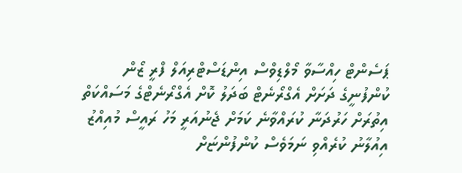ޕަސެންޓް ހިއްސާވާ މޯލްޑިވްސް އިންޑަސްޓްރިއަލް ފްރީ ޒޯން ކުންފުނީގެ ދަށަށް އެގްރޯނެޓް ބަދަލު ކޮށް އެގްރޯނެޓްގެ މަސައްކަތް އިތުރަށް ހަރުދަނާ ކުރައްވާނެ ކަމަށް ޖެނުއަރީ މަހު ރައީސް މުއިއްޒު އިއުލާނު ކުރެއްވި ނަމަވެސް ކުންފުންޏަށް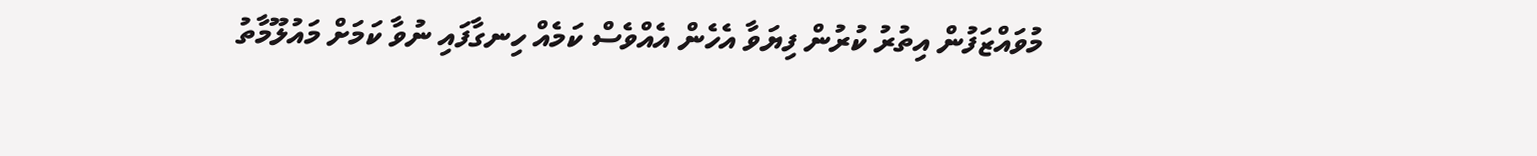މުވައްޒަފުން އިތުރު ކުރުން ފިޔަވާ އެހެން އެއްވެސް ކަމެއް ހިނގާފައި ނުވާ ކަމަށް މައުލޫމާތު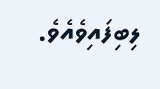ލިބިފައިވެއެވެ.